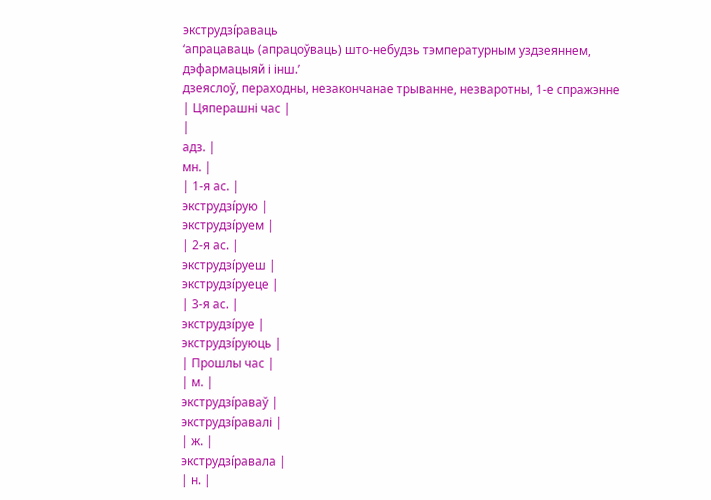экструдзі́раваць
‘апрацаваць (апрацоўваць) што-небудзь тэмпературным уздзеяннем, дэфармацыяй і інш.’
дзеяслоў, пераходны, незакончанае трыванне, незваротны, 1-е спражэнне
| Цяперашні час |
|
адз. |
мн. |
| 1-я ас. |
экструдзі́рую |
экструдзі́руем |
| 2-я ас. |
экструдзі́руеш |
экструдзі́руеце |
| 3-я ас. |
экструдзі́руе |
экструдзі́руюць |
| Прошлы час |
| м. |
экструдзі́раваў |
экструдзі́равалі |
| ж. |
экструдзі́равала |
| н. |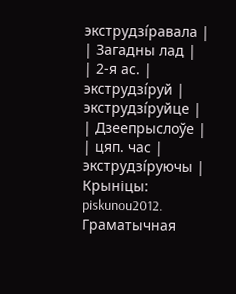экструдзі́равала |
| Загадны лад |
| 2-я ас. |
экструдзі́руй |
экструдзі́руйце |
| Дзеепрыслоўе |
| цяп. час |
экструдзі́руючы |
Крыніцы:
piskunou2012.
Граматычная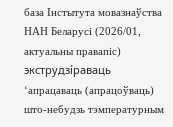база Інстытута мовазнаўства НАН Беларусі (2026/01, актуальны правапіс)
экструдзі́раваць
‘апрацаваць (апрацоўваць) што-небудзь тэмпературным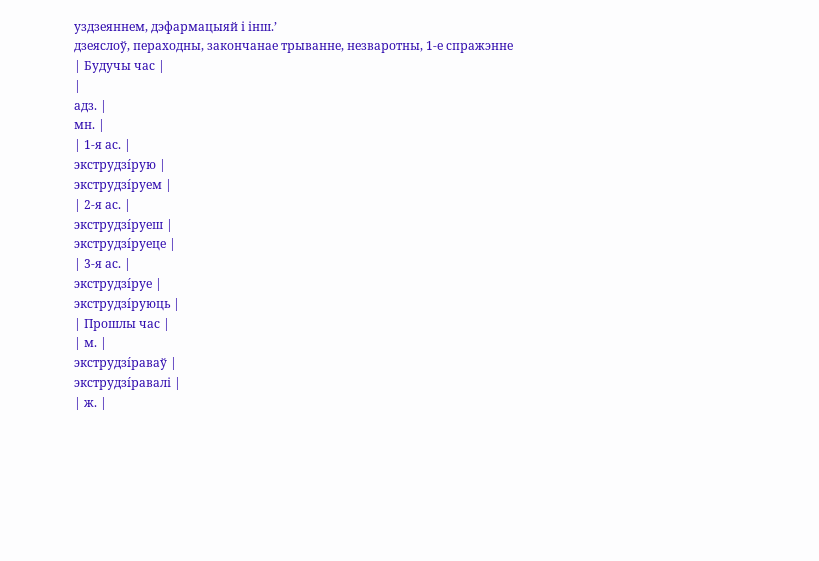уздзеяннем, дэфармацыяй і інш.’
дзеяслоў, пераходны, закончанае трыванне, незваротны, 1-е спражэнне
| Будучы час |
|
адз. |
мн. |
| 1-я ас. |
экструдзі́рую |
экструдзі́руем |
| 2-я ас. |
экструдзі́руеш |
экструдзі́руеце |
| 3-я ас. |
экструдзі́руе |
экструдзі́руюць |
| Прошлы час |
| м. |
экструдзі́раваў |
экструдзі́равалі |
| ж. |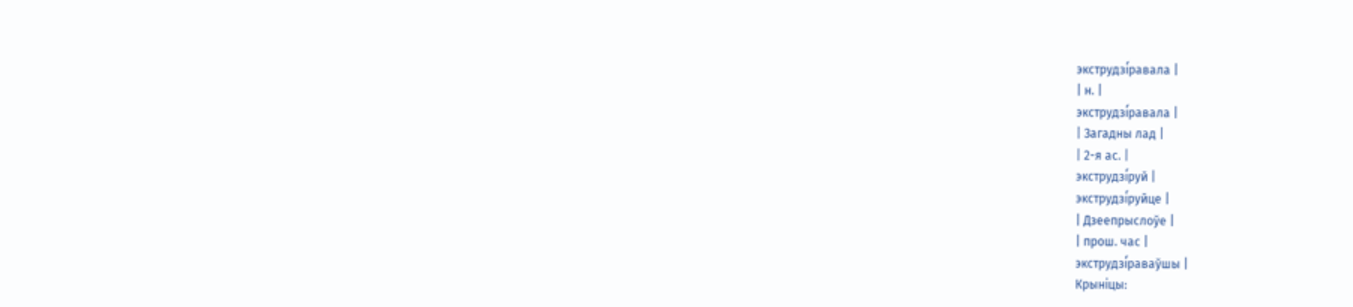экструдзі́равала |
| н. |
экструдзі́равала |
| Загадны лад |
| 2-я ас. |
экструдзі́руй |
экструдзі́руйце |
| Дзеепрыслоўе |
| прош. час |
экструдзі́раваўшы |
Крыніцы: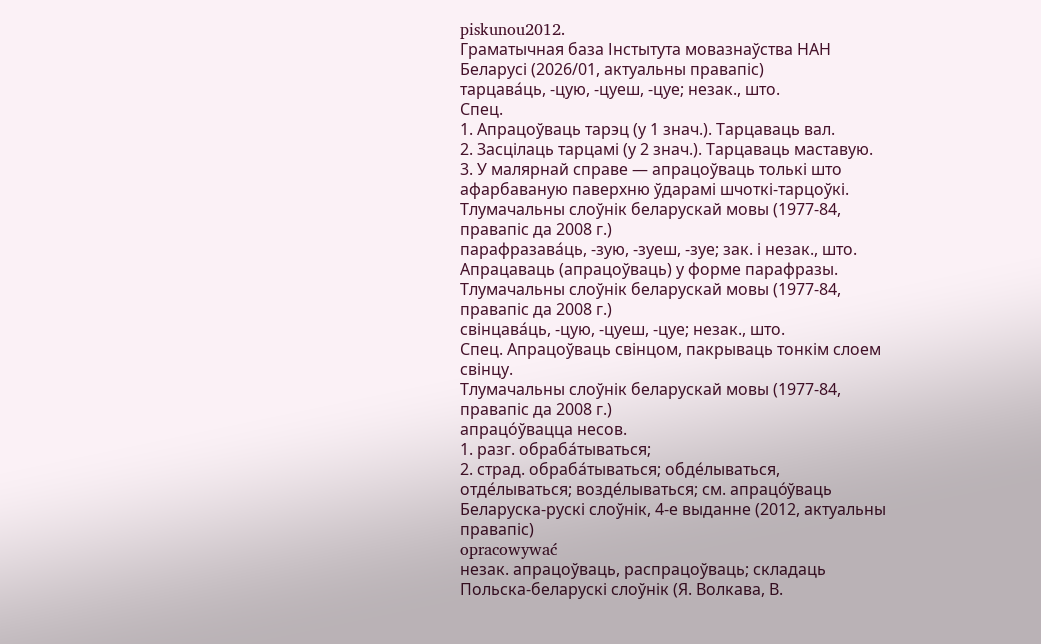piskunou2012.
Граматычная база Інстытута мовазнаўства НАН Беларусі (2026/01, актуальны правапіс)
тарцава́ць, ‑цую, ‑цуеш, ‑цуе; незак., што.
Спец.
1. Апрацоўваць тарэц (у 1 знач.). Тарцаваць вал.
2. Засцілаць тарцамі (у 2 знач.). Тарцаваць маставую.
3. У малярнай справе — апрацоўваць толькі што афарбаваную паверхню ўдарамі шчоткі-тарцоўкі.
Тлумачальны слоўнік беларускай мовы (1977-84, правапіс да 2008 г.)
парафразава́ць, ‑зую, ‑зуеш, ‑зуе; зак. і незак., што.
Апрацаваць (апрацоўваць) у форме парафразы.
Тлумачальны слоўнік беларускай мовы (1977-84, правапіс да 2008 г.)
свінцава́ць, ‑цую, ‑цуеш, ‑цуе; незак., што.
Спец. Апрацоўваць свінцом, пакрываць тонкім слоем свінцу.
Тлумачальны слоўнік беларускай мовы (1977-84, правапіс да 2008 г.)
апрацо́ўвацца несов.
1. разг. обраба́тываться;
2. страд. обраба́тываться; обде́лываться, отде́лываться; возде́лываться; см. апрацо́ўваць
Беларуска-рускі слоўнік, 4-е выданне (2012, актуальны правапіс)
opracowywać
незак. апрацоўваць, распрацоўваць; складаць
Польска-беларускі слоўнік (Я. Волкава, В.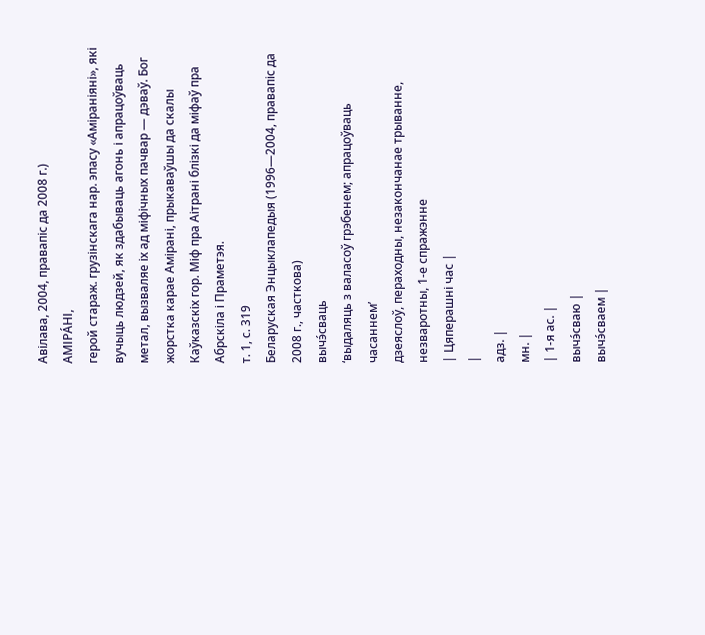Авілава, 2004, правапіс да 2008 г.)
АМІРА́НІ,
герой стараж. грузінскага нар. эпасу «Аміраніяні», які вучыць людзей, як здабываць агонь і апрацоўваць метал, вызваляе іх ад міфічных пачвар — дэваў. Бог жорстка карае Амірані, прыкаваўшы да скалы Каўказскіх гор. Міф пра Аітрані блізкі да міфаў пра Абрскіла і Праметэя.
т. 1, с. 319
Беларуская Энцыклапедыя (1996—2004, правапіс да 2008 г., часткова)
вычэ́сваць
‘выдаляць з валасоў грэбенем; апрацоўваць часаннем’
дзеяслоў, пераходны, незакончанае трыванне, незваротны, 1-е спражэнне
| Цяперашні час |
|
адз. |
мн. |
| 1-я ас. |
вычэ́сваю |
вычэ́сваем |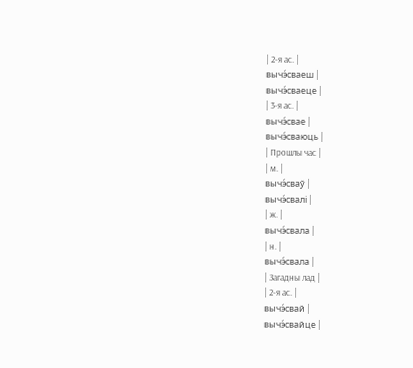| 2-я ас. |
вычэ́сваеш |
вычэ́сваеце |
| 3-я ас. |
вычэ́свае |
вычэ́сваюць |
| Прошлы час |
| м. |
вычэ́сваў |
вычэ́свалі |
| ж. |
вычэ́свала |
| н. |
вычэ́свала |
| Загадны лад |
| 2-я ас. |
вычэ́свай |
вычэ́свайце |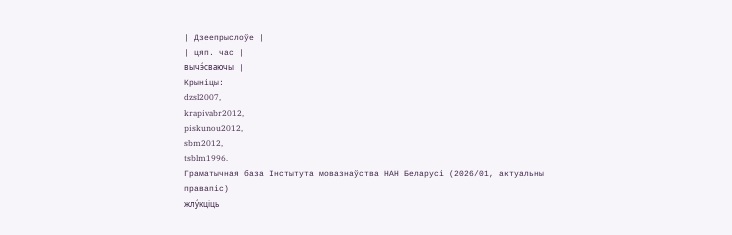| Дзеепрыслоўе |
| цяп. час |
вычэ́сваючы |
Крыніцы:
dzsl2007,
krapivabr2012,
piskunou2012,
sbm2012,
tsblm1996.
Граматычная база Інстытута мовазнаўства НАН Беларусі (2026/01, актуальны правапіс)
жлу́кціць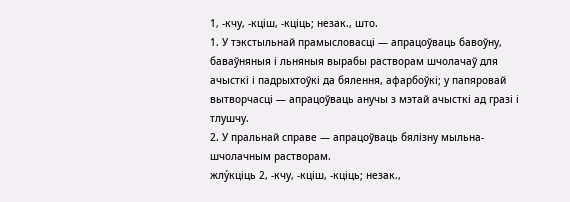1, ‑кчу, ‑кціш, ‑кціць; незак., што.
1. У тэкстыльнай прамысловасці — апрацоўваць бавоўну, баваўняныя і льняныя вырабы растворам шчолачаў для ачысткі і падрыхтоўкі да бялення, афарбоўкі; у папяровай вытворчасці — апрацоўваць анучы з мэтай ачысткі ад гразі і тлушчу.
2. У пральнай справе — апрацоўваць бялізну мыльна-шчолачным растворам.
жлу́кціць 2, ‑кчу, ‑кціш, ‑кціць; незак.,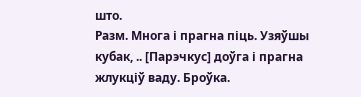што.
Разм. Многа і прагна піць. Узяўшы кубак, .. [Парэчкус] доўга і прагна жлукціў ваду. Броўка.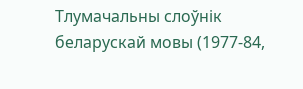Тлумачальны слоўнік беларускай мовы (1977-84,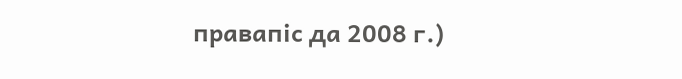правапіс да 2008 г.)